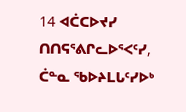14 ᐊᑖᑕᐅᔪᓯ ᑎᑎᕋᕐᕕᒋᓚᐅᕐᐸᑦᓯ, ᑖᓐᓇ ᖃᐅᔨᒪᒐᑦᓯᐅᒃ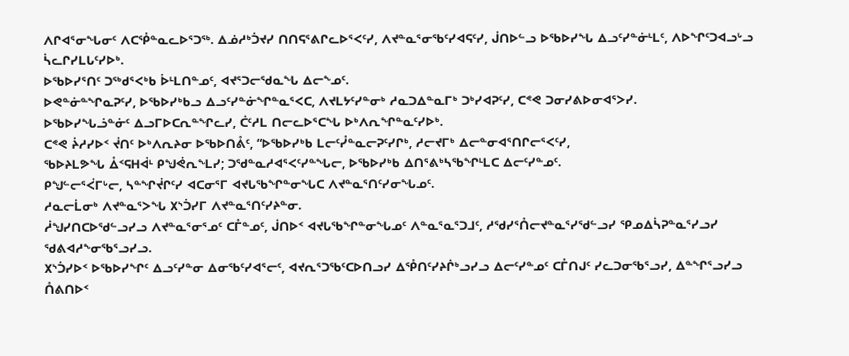ᐱᒋᐊᕐᓂᖓᓂᑦ ᐱᑕᕾᓐᓇᓚᐅᕐᑐᖅ. ᐃᓅᓱᒃᑑᔪᓯ ᑎᑎᕋᕐᕕᒋᓚᐅᕐᐸᑦᓯ, ᐱᔪᓐᓇᕐᓂᖃᑦᓯᐊᕋᑦᓯ, ᒎᑎᐅᓪᓗ ᐅᖃᐅᓯᖓ ᐃᓗᑦᓯᓐᓃᒻᒪᑦ, ᐱᐅᖏᑦᑐᐊᓗᒡᓗ ᓵᓚᒋᓯᒪᒐᑦᓯᐅᒃ.
ᐅᖃᐅᓯᕐᑎᑦ ᑐᖅᑯᕐᐸᒃᑲ ᐆᒻᒪᑎᓐᓄᑦ, ᐊᔪᕐᑐᓕᖁᓇᖓ ᐃᓕᖕᓄᑦ.
ᐅᕙᓐᓃᓐᖏᓇᕈᑦᓯ, ᐅᖃᐅᓯᒃᑲᓗ ᐃᓗᑦᓯᓐᓃᖏᓐᓇᕐᐸᑕ, ᐱᔪᒪᔭᑦᓯᓐᓂᒃ ᓱᓇᑐᐃᓐᓇᒥᒃ ᑐᒃᓯᐊᕈᑦᓯ, ᑕᕝᕙ ᑐᓂᓯᕕᐅᓂᐊᕐᐳᓯ.
ᐅᖃᐅᓯᖓᓘᓐᓃᑦ ᐃᓗᒥᐅᑕᕆᓐᖏᓚᓯ, ᑖᑦᓱᒪ ᑎᓕᓚᐅᕐᑕᖓ ᐅᒃᐱᕆᖏᓐᓇᑦᓯᐅᒃ.
ᑕᕝᕙ ᔩᓱᓯᐅᑉ ᔫᑎᑦ ᐅᒃᐱᕆᔨᓂ ᐅᖃᐅᑎᕔᑦ, “ᐅᖃᐅᓯᒃᑲ ᒪᓕᑦᓮᓐᓇᓕᕈᑦᓯᒋᒃ, ᓱᓕᔪᒥᒃ ᐃᓕᓐᓂᐊᕐᑎᒋᓕᕐᐸᑦᓯ,
ᖃᐅᔨᒪᕗᖓ ᐂᑉᕋᕼᐋᒻ ᑭᖑᕚᕆᖕᒪᓯ; ᑐᖁᓐᓇᓱᐊᕐᐸᑦᓯᓐᖓᓕ, ᐅᖃᐅᓯᒃᑲ ᐃᑎᕐᕕᒃᓴᖃᖏᒻᒪᑕ ᐃᓕᑦᓯᓐᓄᑦ.
ᑭᖑᓪᓕᕐᐹᒥᒡᓕ, ᓴᓐᖏᔫᒋᑦᓯ ᐊᑕᓂᕐᒥ ᐊᔪᒐᖃᖏᓐᓂᖓᑕ ᐱᔪᓐᓇᕐᑎᑦᓯᓂᖓᓄᑦ.
ᓱᓇᓕᒫᓂᒃ ᐱᔪᓐᓇᕐᐳᖓ ᙭ᔅᑑᓯᒥ ᐱᔪᓐᓇᕐᑎᑦᓯᔨᓐᓂ.
ᓲᖑᓯᑎᑕᐅᖁᓪᓗᓯᓗ ᐱᔪᓐᓇᕐᓂᕐᓄᑦ ᑕᒤᓐᓄᑦ, ᒎᑎᐅᑉ ᐊᔪᒐᖃᖏᓐᓂᖓᓄᑦ ᐱᓐᓇᕐᓇᕐᑐᒧᑦ, ᓱᖁᓯᕐᑍᓕᔪᓐᓇᕐᓯᖁᓪᓗᓯ ᕿᓄᐃᓵᕈᓐᓇᕐᓯᓗᓯ ᖁᕕᐊᓱᖕᓂᖃᕐᓗᓯᓗ.
᙭ᔅᑑᓯᐅᑉ ᐅᖃᐅᓯᖏᑦ ᐃᓗᑦᓯᓐᓂ ᐃᓂᖃᑦᓯᐊᕐᓕᑦ, ᐊᔪᕆᕐᑐᖃᑦᑕᐅᑎᓗᓯ ᐃᕾᑎᑦᓯᔨᒌᒃᓗᓯᓗ ᐃᓕᑦᓯᓐᓄᑦ ᑕᒤᑎᒍᑦ ᓯᓚᑐᓂᖃᕐᓗᓯ, ᐃᓐᖏᕐᓗᓯᓗ ᑍᕕᑎᐅᑉ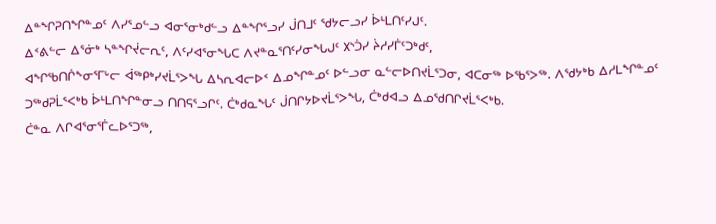ᐃᓐᖏᕈᑎᖏᓐᓄᑦ ᐱᓯᕐᓄᓪᓗ ᐊᓂᕐᓂᒃᑯᓪᓗ ᐃᓐᖏᕐᓗᓯ ᒎᑎᒧᑦ ᖁᔭᓕᓗᓯ ᐆᒻᒪᑎᑦᓯᒍᑦ.
ᐃᑉᕕᓪᓕ ᐃᕐᓃᒃ ᓴᓐᖏᔫᓕᕆᑦ, ᐱᑦᓯᐊᕐᓂᖓᑕ ᐱᔪᓐᓇᕐᑎᑦᓯᓂᖓᒍᑦ ᙭ᔅᑑᓯ ᔩᓱᓯᒦᑦᑐᒃᑯᑦ,
ᐊᖏᖃᑎᒌᖕᓂᕐᒥᒡᓕ ᐋᖅᑭᒃᓯᔪᒫᕐᐳᖓ ᐃᓴᕆᐊᓕᐅᑉ ᐃᓄᖏᓐᓄᑦ ᐅᓪᓗᓂ ᓇᓪᓕᐅᑎᔪᒫᕐᑐᓂ, ᐊᑕᓂᖅ ᐅᖃᕐᐳᖅ. ᐱᖁᔭᒃᑲ ᐃᓱᒪᖏᓐᓄᑦ ᑐᖅᑯᕈᒫᕐᐸᒃᑲ ᐆᒻᒪᑎᖏᓐᓂᓗ ᑎᑎᕋᕐᓗᒋᑦ. ᑖᒃᑯᓇᖓᑦ ᒎᑎᒋᔭᐅᔪᒫᕐᐳᖓ, ᑖᒃᑯᐊᓗ ᐃᓄᖁᑎᒋᔪᒫᕐᐸᒃᑲ.
ᑖᓐᓇ ᐱᒋᐊᕐᓂᕐᒦᓚᐅᕐᑐᖅ,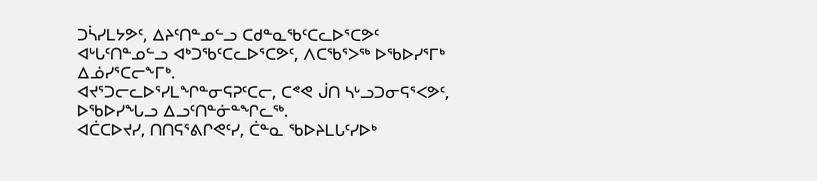ᑐᓵᓯᒪᔭᕗᑦ, ᐃᔨᑦᑎᓐᓄᓪᓗ ᑕᑯᓐᓇᖃᑦᑕᓚᐅᕐᑕᕗᑦ ᐊᒡᒐᑦᑎᓐᓄᓪᓗ ᐊᒃᑐᖃᑦᑕᓚᐅᕐᑕᕗᑦ, ᐱᑕᖃᕐᐳᖅ ᐅᖃᐅᓯᕐᒥᒃ ᐃᓅᓯᕐᑕᓕᖕᒥᒃ.
ᐊᔪᕐᑐᓕᓚᐅᕐᓯᒪᖏᓐᓂᕋᕈᑦᑕᓕ, ᑕᕝᕙ ᒎᑎ ᓴᒡᓗᑐᓂᕋᕐᐸᕗᑦ, ᐅᖃᐅᓯᖓᓗ ᐃᓗᑦᑎᓐᓃᓐᖏᓚᖅ.
ᐊᑖᑕᐅᔪᓯ, ᑎᑎᕋᕐᕕᒋᕙᑦᓯ, ᑖᓐᓇ ᖃᐅᔨᒪᒐᑦᓯᐅᒃ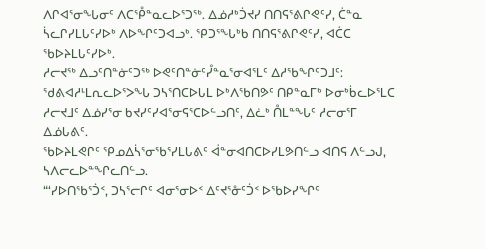ᐱᒋᐊᕐᓂᖓᓂᑦ ᐱᑕᕾᓐᓇᓚᐅᕐᑐᖅ. ᐃᓅᓱᒃᑑᔪᓯ ᑎᑎᕋᕐᕕᒋᕙᑦᓯ, ᑖᓐᓇ ᓵᓚᒋᓯᒪᒐᑦᓯᐅᒃ ᐱᐅᖏᑦᑐᐊᓗᒃ. ᕿᑐᕐᖓᒃᑲ ᑎᑎᕋᕐᕕᒋᕙᑦᓯ, ᐊᑖᑕ ᖃᐅᔨᒪᒐᑦᓯᐅᒃ.
ᓱᓕᔪᖅ ᐃᓗᑦᑎᓐᓃᑦᑐᖅ ᐅᕙᑦᑎᓐᓃᑦᓮᓐᓇᕐᓂᐊᕐᒪᑦ ᐃᓱᖃᖏᑦᑐᒧᑦ:
ᖁᕕᐊᓱᒻᒪᕆᓚᐅᕐᐳᖓ ᑐᓴᕐᑎᑕᐅᒐᒪ ᐅᒃᐱᖃᑎᕗᑦ ᑎᑭᓐᓇᒥᒃ ᐅᓂᒃᑳᓚᐅᕐᒪᑕ ᓱᓕᔪᒧᑦ ᐃᓅᓯᕐᓂ ᑲᔪᓯᑦᓯᐊᕐᓂᕋᕐᑕᐅᓪᓗᑎᑦ, ᐃᓛᒃ ᑍᒪᓐᖓᑦ ᓱᓕᓂᕐᒥ ᐃᓅᒐᕕᑦ.
ᖃᐅᔨᒪᕙᒋᑦ ᕿᓄᐃᓵᕐᓂᖃᕐᓯᒪᒐᕕᑦ ᐋᓐᓂᐊᑎᑕᐅᓯᒪᕗᑎᓪᓗ ᐊᑎᕋ ᐱᓪᓗᒍ, ᓴᐱᓕᓚᐅᓐᖏᓚᑎᓪᓗ.
“‘ᓯᐅᑎᖃᕐᑑᑉ, ᑐᓴᕐᓕᒋᑦ ᐊᓂᕐᓂᐅᑉ ᐃᑦᔪᕐᓁᑦᑑᑉ ᐅᖃᐅᓯᖏᑦ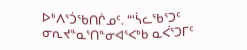ᐅᒃᐱᕐᑑᖃᑎᒌᓄᑦ. “‘ᓵᓚᖃᕐᑐᑦ ᓂᕆᔪᓐᓇᕐᑎᓐᓂᐊᕐᐸᒃᑲ ᓇᐹᕐᑐᒥᑦ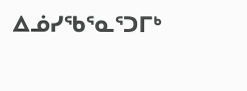ᐃᓅᓯᖃᕐᓇᕐᑐᒥᒃ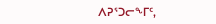ᐱᕈᕐᑐᓕᖕᒥᑦ,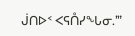ᒎᑎᐅᑉ ᐸᕋᑍᓯᖓᓂ.’”